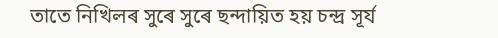তাতে নিখিলৰ সুৰে সুৰে ছন্দায়িত হয় চন্দ্ৰ সূৰ্য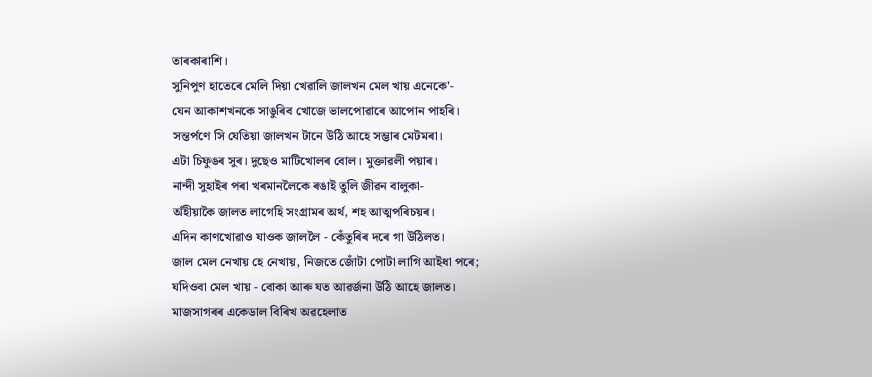তাৰকাৰাশি।
সুনিপুণ হাতেৰে মেলি দিয়া খেৱালি জালখন মেল খায় এনেকে'-
যেন আকাশখনকে সাঙুৰিব খোজে ভালপোৱাৰে আপোন পাহৰি।
সন্তৰ্পণে সি যেতিয়া জালখন টানে উঠি আহে সম্ভাৰ মেটমৰা।
এটা চিফুঙৰ সুৰ। দুছেও মাটিখোলৰ বোল। মুক্তাৱলী পয়াৰ।
নান্দী সুহাইৰ পৰা খৰমানলৈকে ৰঙাই তুলি জীৱন বালুকা-
অঁহীয়াকৈ জালত লাগেহি সংগ্ৰামৰ অৰ্থ, শহ আত্মপৰিচয়ৰ।
এদিন কাণখোৱাও যাওক জাললৈ - কেঁতুৰিৰ দৰে গা উঠিলত।
জাল মেল নেখায় হে নেখায়, নিজতে জোঁটা পোটা লাগি আইধা পৰে;
যদিওবা মেল খায় - বোকা আৰু যত আৱৰ্জনা উঠি আহে জালত।
মাজসাগৰৰ একেডাল বিৰিখ অৱহেলাত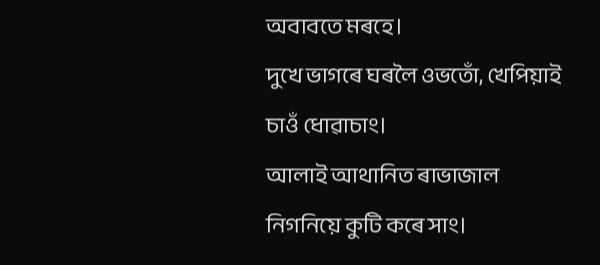অবাবতে মৰহে।
দুখে ভাগৰে ঘৰলৈ ওভতোঁ, খেপিয়াই চাওঁ ধোৱাচাং।
আলাই আথানিত ৰাভাজাল নিগনিয়ে কুটি কৰে সাং।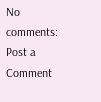No comments:
Post a Comment